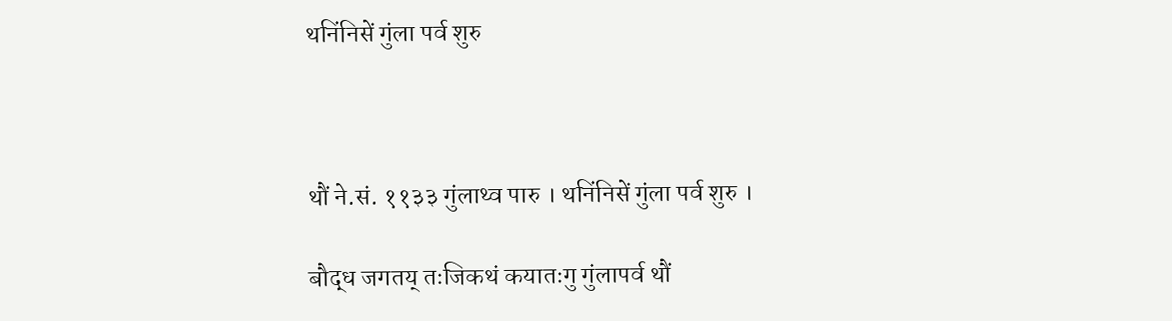थनिंनिसें गुंला पर्व शुरु



थौं ने.सं. ११३३ गुंलाथ्व पारु । थनिंनिसें गुंला पर्व शुरु ।

बौद्ध जगतय् तःजिकथं कयातःगु गुंलापर्व थौं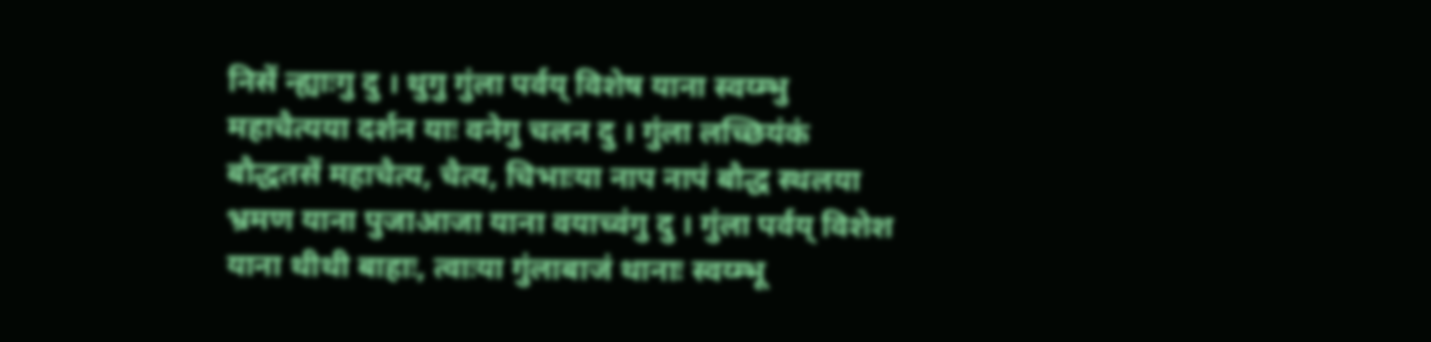निसें न्ह्याःगु दु । थुगु गुंला पर्वय् विशेष याना स्वय्म्भु महाचैत्यया दर्शन याः वनेगु चलन दु । गुंला लच्छियंकं बौद्धतसें महाचैत्य, चैत्य, चिभाःया नाप नापं बौद्ध स्थलया भ्रमण याना पुजाआजा याना वयाच्वंगु दु । गुंला पर्वय् विशेश याना थीथी बाहाः, त्वाःया गुंलाबाजं थानाः स्वय्म्भू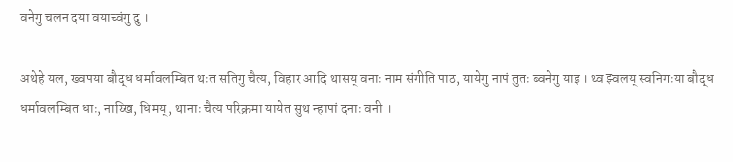वनेगु चलन दया वयाच्वंगु दु ।

अथेहे यल, ख्वपया बौद्ध धर्मावलम्बित थःत सतिगु चैत्य, विहार आदि थासय् वनाः नाम संगीति पाठ, यायेगु नापं तुतः ब्वनेगु याइ । थ्व झ्वलय् स्वनिगःया बौद्ध धर्मावलम्बित धाः, नाय्खि, धिमय्, थानाः चैत्य परिक्रमा यायेत सुथ न्हापां दनाः वनी ।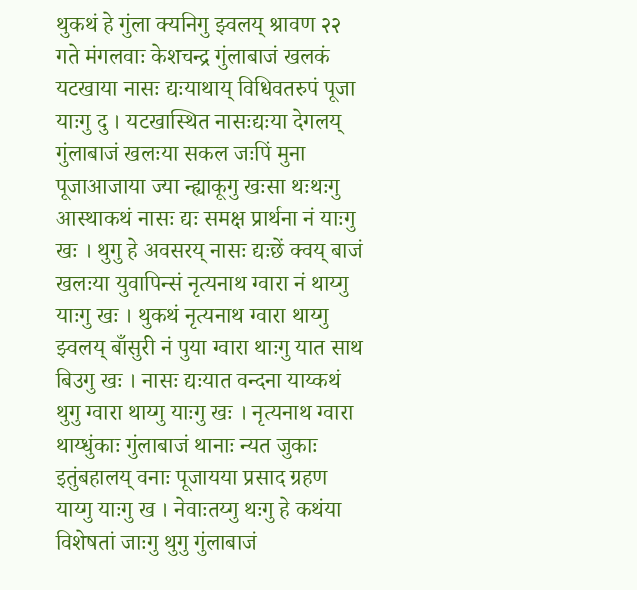थुकथं हे गुंला क्यनिगु झ्वलय् श्रावण २२ गते मंगलवाः केशचन्द्र गुंलाबाजं खलकं यटखाया नासः द्यःयाथाय् विधिवतरुपं पूजा याःगु दु । यटखास्थित नासःद्यःया देगलय् गुंलाबाजं खलःया सकल जःपिं मुना पूजाआजाया ज्या न्ह्याकूगु खःसा थःथःगु आस्थाकथं नासः द्यः समक्ष प्रार्थना नं याःगु खः । थुगु हे अवसरय् नासः द्यःछें क्वय् बाजं खलःया युवापिन्सं नृत्यनाथ ग्वारा नं थाय्गु याःगु खः । थुकथं नृत्यनाथ ग्वारा थाय्गु झ्वलय् बाँसुरी नं पुया ग्वारा थाःगु यात साथ बिउगु खः । नासः द्यःयात वन्दना याय्कथं थुगु ग्वारा थाय्गु याःगु खः । नृत्यनाथ ग्वारा थाय्धुंकाः गुंलाबाजं थानाः न्यत जुकाः इतुंबहालय् वनाः पूजायया प्रसाद ग्रहण याय्गु याःगु ख । नेवाःतय्गु थःगु हे कथंया विशेषतां जाःगु थुगु गुंलाबाजं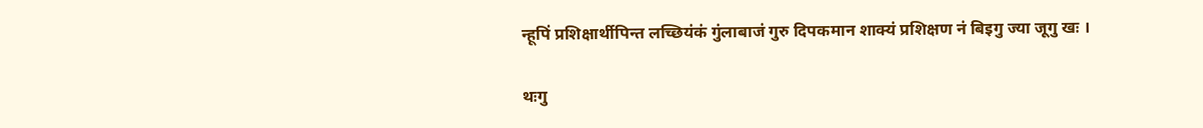न्हूपिं प्रशिक्षार्थीपिन्त लच्छियंकं गुंलाबाजं गुरु दिपकमान शाक्यं प्रशिक्षण नं बिइगु ज्या जूगु खः ।

थःगु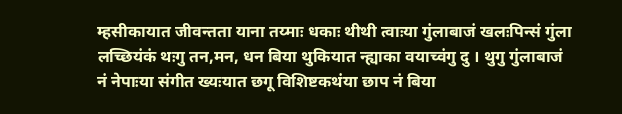म्हसीकायात जीवन्तता याना तय्माः धकाः थीथी त्वाःया गुंलाबाजं खलःपिन्सं गुंला लच्छियंकं थःगु तन,मन, धन बिया थुकियात न्ह्याका वयाच्वंगु दु । थुगु गुंलाबाजं नं नेपाःया संगीत ख्यःयात छगू विशिष्टकथंया छाप नं बिया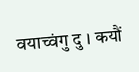वयाच्वंगु दु । कयौं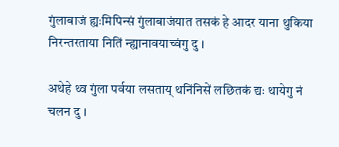गुंलाबाजं ह्यःमिपिन्सं गुंलाबाजंयात तसकं हे आदर याना थुकिया निरन्तरताया नितिं न्ह्यानावयाच्वंगु दु ।

अथेहे थ्व गुंला पर्वया लसताय् थनिंनिसें लछितकं द्यः थायेगु नं चलन दु ।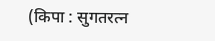(किपा : सुगतरत्न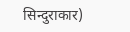सिन्दुराकार)